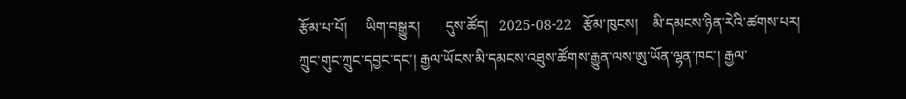རྩོམ་པ་པོ།     ཡིག་བསྒྱུར།       དུས་ཚོད།   2025-08-22   རྩོམ་ཁུངས།    མི་དམངས་ཉིན་རེའི་ཚགས་པར།
ཀྲུང་གུང་ཀྲུང་དབྱང་དང་། རྒྱལ་ཡོངས་མི་དམངས་འཐུས་ཚོགས་རྒྱུན་ལས་ཨུ་ཡོན་ལྷན་ཁང་། རྒྱལ་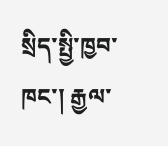སྲིད་སྤྱི་ཁྱབ་ཁང་། རྒྱལ་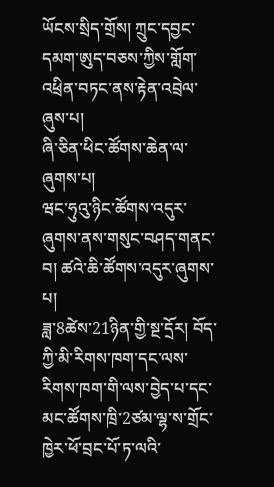ཡོངས་སྲིད་གྲོས། ཀྲུང་དབྱང་དམག་ཨུད་བཅས་ཀྱིས་གློག་འཕྲིན་བཏང་ནས་རྟེན་འབྲེལ་ཞུས་པ།
ཞི་ཅིན་ཕིང་ཚོགས་ཆེན་ལ་ཞུགས་པ།
ཝང་ཧུའུ་ཉིང་ཚོགས་འདུར་ཞུགས་ནས་གསུང་བཤད་གནང་བ། ཚའེ་ཆི་ཚོགས་འདུར་ཞུགས་པ།
ཟླ་8ཚེས་21ཉིན་གྱི་སྔ་དྲོར། བོད་ཀྱི་མི་རིགས་ཁག་དང་ལས་རིགས་ཁག་གི་ལས་བྱེད་པ་དང་མང་ཚོགས་ཁྲི་2ཙམ་ལྷ་ས་གྲོང་ཁྱེར་ཕོ་བྲང་པོ་ཏ་ལའི་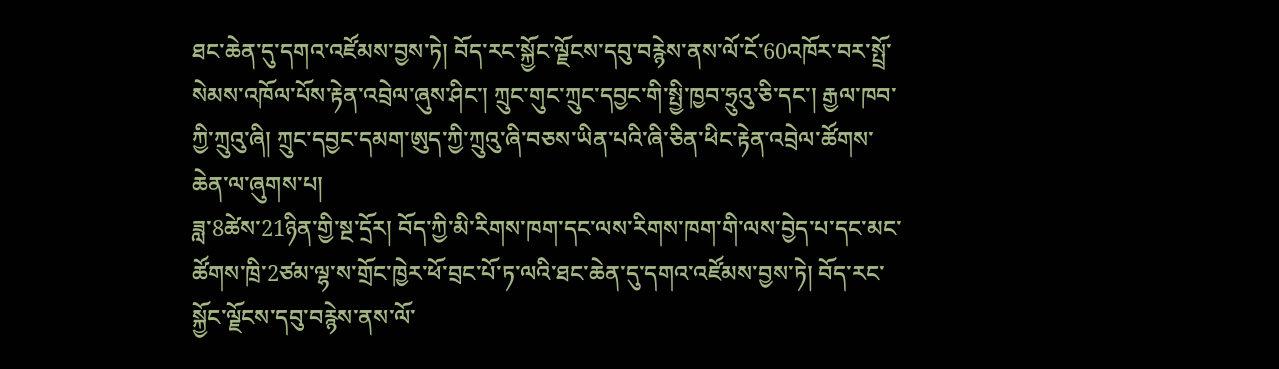ཐང་ཆེན་དུ་དགའ་འཛོམས་བྱས་ཏེ། བོད་རང་སྐྱོང་ལྗོངས་དབུ་བརྙེས་ནས་ལོ་ངོ་60འཁོར་བར་སྤྲོ་སེམས་འཁོལ་པོས་རྟེན་འབྲེལ་ཞུས་ཤིང་། ཀྲུང་གུང་ཀྲུང་དབྱང་གི་སྤྱི་ཁྱབ་ཧྲུའུ་ཅི་དང་། རྒྱལ་ཁབ་ཀྱི་ཀྲུའུ་ཞི། ཀྲུང་དབྱང་དམག་ཨུད་ཀྱི་ཀྲུའུ་ཞི་བཅས་ཡིན་པའི་ཞི་ཅིན་ཕིང་རྟེན་འབྲེལ་ཚོགས་ཆེན་ལ་ཞུགས་པ།
ཟླ་8ཚེས་21ཉིན་གྱི་སྔ་དྲོར། བོད་ཀྱི་མི་རིགས་ཁག་དང་ལས་རིགས་ཁག་གི་ལས་བྱེད་པ་དང་མང་ཚོགས་ཁྲི་2ཙམ་ལྷ་ས་གྲོང་ཁྱེར་ཕོ་བྲང་པོ་ཏ་ལའི་ཐང་ཆེན་དུ་དགའ་འཛོམས་བྱས་ཏེ། བོད་རང་སྐྱོང་ལྗོངས་དབུ་བརྙེས་ནས་ལོ་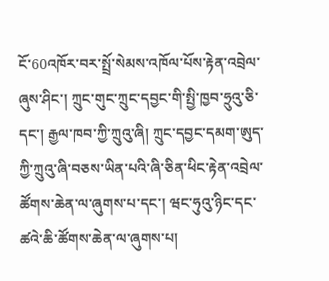ངོ་60འཁོར་བར་སྤྲོ་སེམས་འཁོལ་པོས་རྟེན་འབྲེལ་ཞུས་ཤིང་། ཀྲུང་གུང་ཀྲུང་དབྱང་གི་སྤྱི་ཁྱབ་ཧྲུའུ་ཅི་དང་། རྒྱལ་ཁབ་ཀྱི་ཀྲུའུ་ཞི། ཀྲུང་དབྱང་དམག་ཨུད་ཀྱི་ཀྲུའུ་ཞི་བཅས་ཡིན་པའི་ཞི་ཅིན་ཕིང་རྟེན་འབྲེལ་ཚོགས་ཆེན་ལ་ཞུགས་པ་དང་། ཝང་ཧུའུ་ཉིང་དང་ཚའེ་ཆི་ཚོགས་ཆེན་ལ་ཞུགས་པ།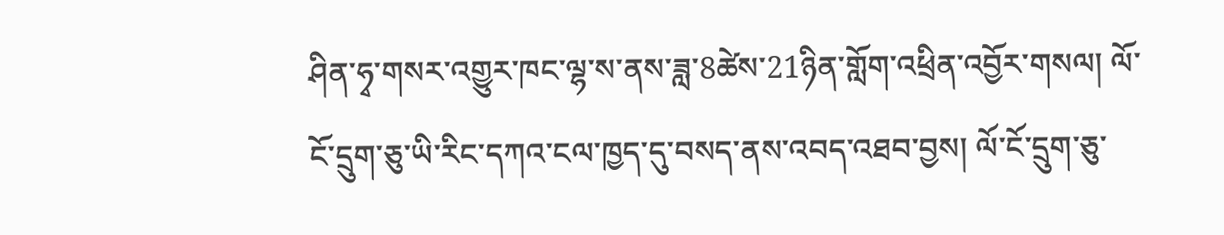ཤིན་ཧྭ་གསར་འགྱུར་ཁང་ལྷ་ས་ནས་ཟླ་8ཚེས་21ཉིན་གློག་འཕྲིན་འབྱོར་གསལ། ལོ་ངོ་དྲུག་ཅུ་ཡི་རིང་དཀའ་ངལ་ཁྱད་དུ་བསད་ནས་འབད་འཐབ་བྱས། ལོ་ངོ་དྲུག་ཅུ་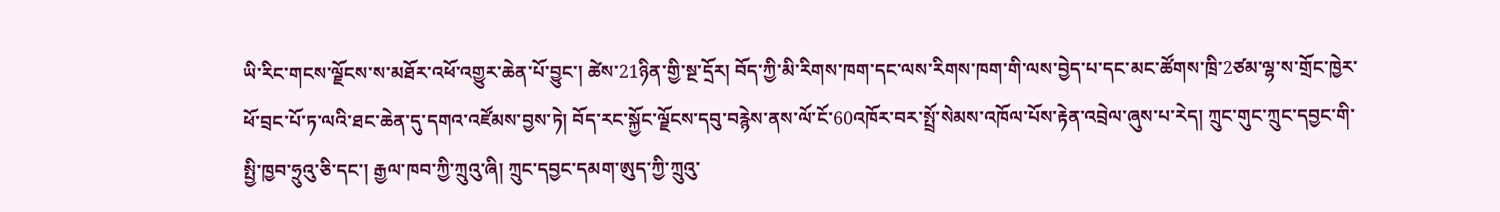ཡི་རིང་གངས་ལྗོངས་ས་མཐོར་འཕོ་འགྱུར་ཆེན་པོ་བྱུང་། ཚེས་21ཉིན་གྱི་སྔ་དྲོར། བོད་ཀྱི་མི་རིགས་ཁག་དང་ལས་རིགས་ཁག་གི་ལས་བྱེད་པ་དང་མང་ཚོགས་ཁྲི་2ཙམ་ལྷ་ས་གྲོང་ཁྱེར་ཕོ་བྲང་པོ་ཏ་ལའི་ཐང་ཆེན་དུ་དགའ་འཛོམས་བྱས་ཏེ། བོད་རང་སྐྱོང་ལྗོངས་དབུ་བརྙེས་ནས་ལོ་ངོ་60འཁོར་བར་སྤྲོ་སེམས་འཁོལ་པོས་རྟེན་འབྲེལ་ཞུས་པ་རེད། ཀྲུང་གུང་ཀྲུང་དབྱང་གི་སྤྱི་ཁྱབ་ཧྲུའུ་ཅི་དང་། རྒྱལ་ཁབ་ཀྱི་ཀྲུའུ་ཞི། ཀྲུང་དབྱང་དམག་ཨུད་ཀྱི་ཀྲུའུ་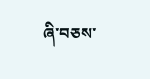ཞི་བཅས་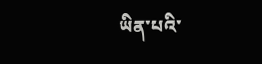ཡིན་པའི་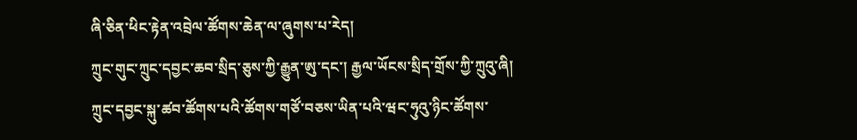ཞི་ཅིན་ཕིང་རྟེན་འབྲེལ་ཚོགས་ཆེན་ལ་ཞུགས་པ་རེད།
ཀྲུང་གུང་ཀྲུང་དབྱང་ཆབ་སྲིད་ཅུས་ཀྱི་རྒྱུན་ཨུ་དང་། རྒྱལ་ཡོངས་སྲིད་གྲོས་ཀྱི་ཀྲུའུ་ཞི། ཀྲུང་དབྱང་སྐུ་ཚབ་ཚོགས་པའི་ཚོགས་གཙོ་བཅས་ཡིན་པའི་ཝང་ཧུའུ་ཉིང་ཚོགས་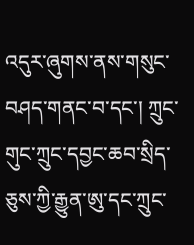འདུར་ཞུགས་ནས་གསུང་བཤད་གནང་བ་དང་། ཀྲུང་གུང་ཀྲུང་དབྱང་ཆབ་སྲིད་ཅུས་ཀྱི་རྒྱུན་ཨུ་དང་ཀྲུང་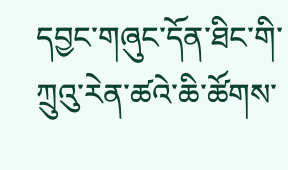དབྱང་གཞུང་དོན་ཐིང་གི་ཀྲུའུ་རེན་ཚའེ་ཆི་ཚོགས་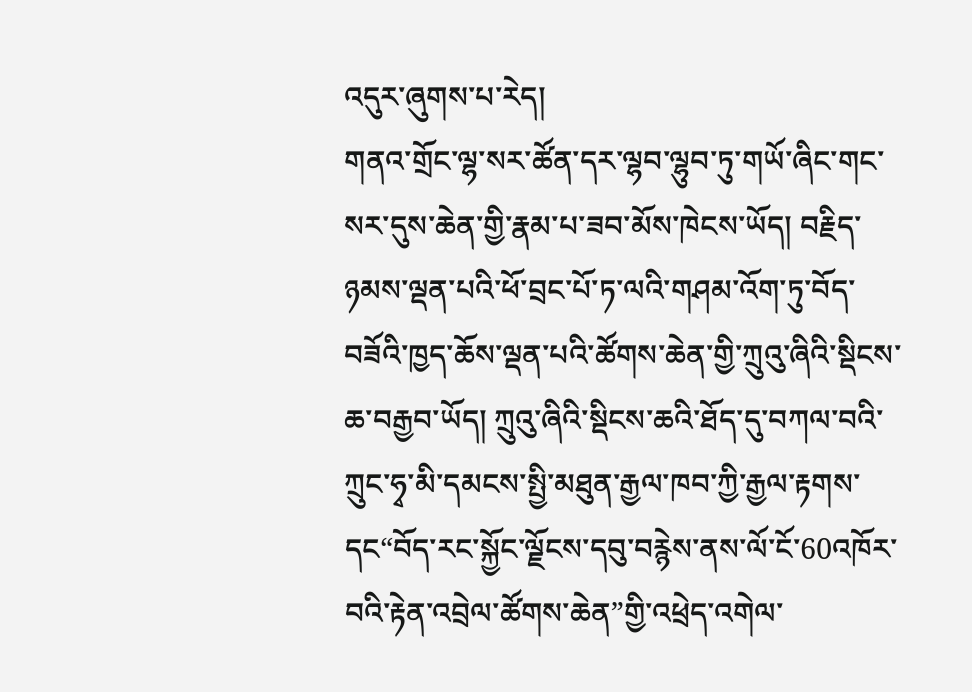འདུར་ཞུགས་པ་རེད།
གནའ་གྲོང་ལྷ་སར་ཚོན་དར་ལྷབ་ལྷུབ་ཏུ་གཡོ་ཞིང་གང་སར་དུས་ཆེན་གྱི་རྣམ་པ་ཟབ་མོས་ཁེངས་ཡོད། བརྗིད་ཉམས་ལྡན་པའི་ཕོ་བྲང་པོ་ཏ་ལའི་གཤམ་འོག་ཏུ་བོད་བཟོའི་ཁྱད་ཆོས་ལྡན་པའི་ཚོགས་ཆེན་གྱི་ཀྲུའུ་ཞིའི་སྡིངས་ཆ་བརྒྱབ་ཡོད། ཀྲུའུ་ཞིའི་སྡིངས་ཆའི་ཐོད་དུ་བཀལ་བའི་ཀྲུང་ཧྭ་མི་དམངས་སྤྱི་མཐུན་རྒྱལ་ཁབ་ཀྱི་རྒྱལ་རྟགས་དང“བོད་རང་སྐྱོང་ལྗོངས་དབུ་བརྙེས་ནས་ལོ་ངོ་60འཁོར་བའི་རྟེན་འབྲེལ་ཚོགས་ཆེན”གྱི་འཕྲེད་འགེལ་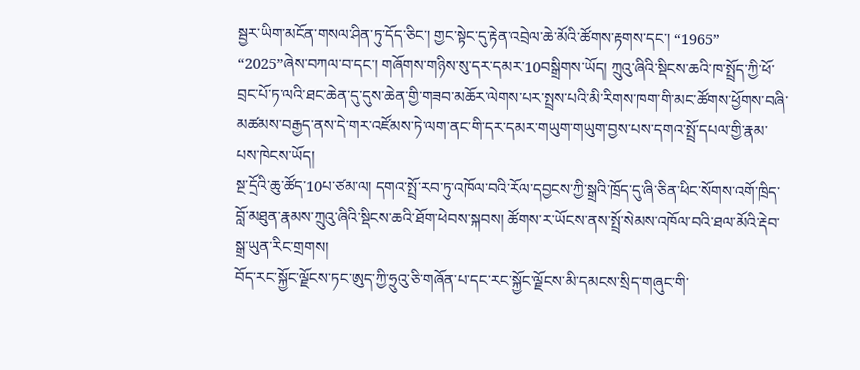སྦྱར་ཡིག་མངོན་གསལ་ཤིན་ཏུ་དོད་ཅིང་། གྱང་སྟེང་དུ་རྟེན་འབྲེལ་ཆེ་མོའི་ཚོགས་རྟགས་དང་། “1965” “2025”ཞེས་བཀལ་བ་དང་། གཞོགས་གཉིས་སུ་དར་དམར་10བསྒྲིགས་ཡོད། ཀྲུའུ་ཞིའི་སྡིངས་ཆའི་ཁ་སྤྲོད་ཀྱི་ཕོ་བྲང་པོ་ཏ་ལའི་ཐང་ཆེན་དུ་དུས་ཆེན་གྱི་གཟབ་མཆོར་ལེགས་པར་སྤྲས་པའི་མི་རིགས་ཁག་གི་མང་ཚོགས་ཕྱོགས་བཞི་མཚམས་བརྒྱད་ནས་དེ་གར་འཛོམས་ཏེ་ལག་ནང་གི་དར་དམར་གཡུག་གཡུག་བྱས་པས་དགའ་སྤྲོ་དཔལ་གྱི་རྣམ་པས་ཁེངས་ཡོད།
སྔ་དྲོའི་ཆུ་ཚོད་10པ་ཙམ་ལ། དགའ་སྤྲོ་རབ་ཏུ་འཁོལ་བའི་རོལ་དབྱངས་ཀྱི་སྒྲའི་ཁྲོད་དུ་ཞི་ཅིན་ཕིང་སོགས་འགོ་ཁྲིད་བློ་མཐུན་རྣམས་ཀྲུའུ་ཞིའི་སྡིངས་ཆའི་ཐོག་ཕེབས་སྐབས། ཚོགས་ར་ཡོངས་ནས་སྤྲོ་སེམས་འཁོལ་བའི་ཐལ་མོའི་རྡེབ་སྒྲ་ཡུན་རིང་གྲགས།
བོད་རང་སྐྱོང་ལྗོངས་ཏང་ཨུད་ཀྱི་ཧྲུའུ་ཅི་གཞོན་པ་དང་རང་སྐྱོང་ལྗོངས་མི་དམངས་སྲིད་གཞུང་གི་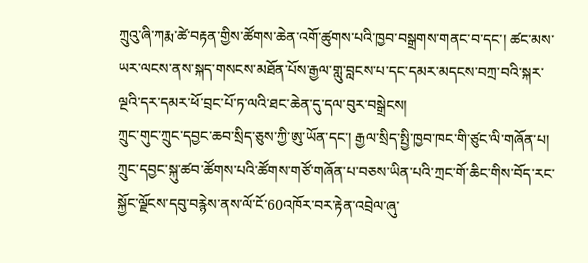ཀྲུའུ་ཞི་ཀརྨ་ཚེ་བརྟན་གྱིས་ཚོགས་ཆེན་འགོ་ཚུགས་པའི་ཁྱབ་བསྒྲགས་གནང་བ་དང་། ཚང་མས་ཡར་ལངས་ནས་སྐད་གསངས་མཐོན་པོས་རྒྱལ་གླུ་བླངས་པ་དང་དམར་མདངས་བཀྲ་བའི་སྐར་ལྔའི་དར་དམར་ཕོ་བྲང་པོ་ཏ་ལའི་ཐང་ཆེན་དུ་དལ་བུར་བསྒྲེངས།
ཀྲུང་གུང་ཀྲུང་དབྱང་ཆབ་སྲིད་ཅུས་ཀྱི་ཨུ་ཡོན་དང་། རྒྱལ་སྲིད་སྤྱི་ཁྱབ་ཁང་གི་ཙུང་ལི་གཞོན་པ། ཀྲུང་དབྱང་སྐུ་ཚབ་ཚོགས་པའི་ཚོགས་གཙོ་གཞོན་པ་བཅས་ཡིན་པའི་ཀྲང་གོ་ཆིང་གིས་བོད་རང་སྐྱོང་ལྗོངས་དབུ་བརྙེས་ནས་ལོ་ངོ་60འཁོར་བར་རྟེན་འབྲེལ་ཞུ་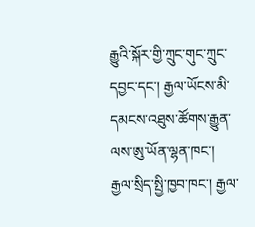རྒྱུའི་སྐོར་གྱི་ཀྲུང་གུང་ཀྲུང་དབྱང་དང་། རྒྱལ་ཡོངས་མི་དམངས་འཐུས་ཚོགས་རྒྱུན་ལས་ཨུ་ཡོན་ལྷན་ཁང་། རྒྱལ་སྲིད་སྤྱི་ཁྱབ་ཁང་། རྒྱལ་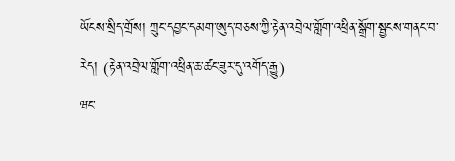ཡོངས་སྲིད་གྲོས། ཀྲུང་དབྱང་དམག་ཨུད་བཅས་ཀྱི་རྟེན་འབྲེལ་གློག་འཕྲིན་སྒྲོག་སྦྱངས་གནང་བ་རེད། (རྟེན་འབྲེལ་གློག་འཕྲིན་ཆ་ཚང་ཟུར་དུ་འགོད་རྒྱུ)
ཝང་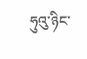ཧུའུ་ཉིང་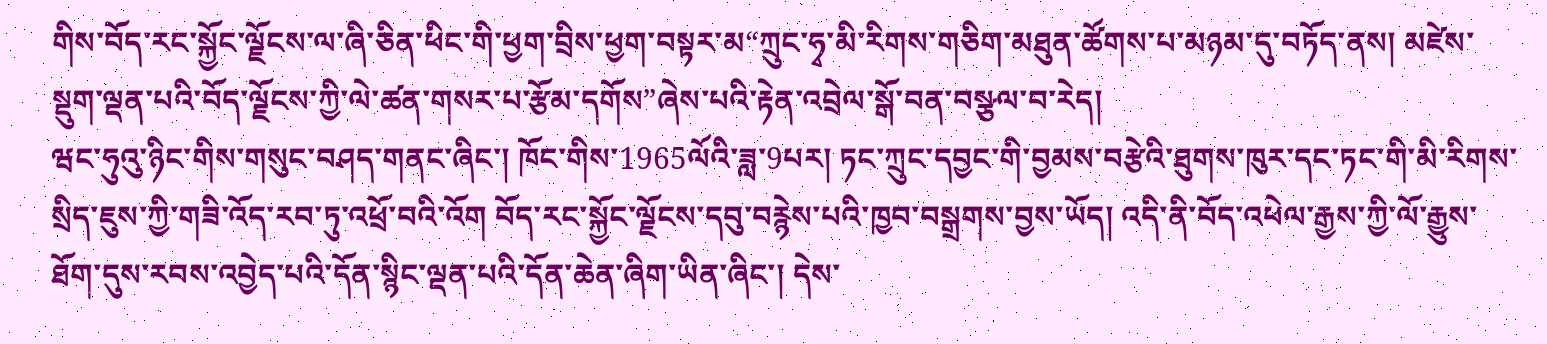གིས་བོད་རང་སྐྱོང་ལྗོངས་ལ་ཞི་ཅིན་ཕིང་གི་ཕྱག་བྲིས་ཕྱག་བསྟར་མ“ཀྲུང་ཧྭ་མི་རིགས་གཅིག་མཐུན་ཚོགས་པ་མཉམ་དུ་བཏོད་ནས། མཛེས་སྡུག་ལྡན་པའི་བོད་ལྗོངས་ཀྱི་ལེ་ཚན་གསར་པ་རྩོམ་དགོས”ཞེས་པའི་རྟེན་འབྲེལ་སྒོ་བན་བསྩལ་བ་རེད།
ཝང་ཧུའུ་ཉིང་གིས་གསུང་བཤད་གནང་ཞིང་། ཁོང་གིས་1965ལོའི་ཟླ་9པར། ཏང་ཀྲུང་དབྱང་གི་བྱམས་བརྩེའི་ཐུགས་ཁུར་དང་ཏང་གི་མི་རིགས་སྲིད་ཇུས་ཀྱི་གཟི་འོད་རབ་ཏུ་འཕྲོ་བའི་འོག བོད་རང་སྐྱོང་ལྗོངས་དབུ་བརྙེས་པའི་ཁྱབ་བསྒྲགས་བྱས་ཡོད། འདི་ནི་བོད་འཕེལ་རྒྱས་ཀྱི་ལོ་རྒྱུས་ཐོག་དུས་རབས་འབྱེད་པའི་དོན་སྙིང་ལྡན་པའི་དོན་ཆེན་ཞིག་ཡིན་ཞིང་། དེས་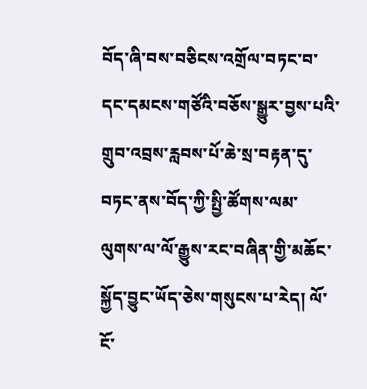བོད་ཞི་བས་བཅིངས་འགྲོལ་བཏང་བ་དང་དམངས་གཙོའི་བཅོས་སྒྱུར་བྱས་པའི་གྲུབ་འབྲས་རླབས་པོ་ཆེ་སྲ་བརྟན་དུ་བཏང་ནས་བོད་ཀྱི་སྤྱི་ཚོགས་ལམ་ལུགས་ལ་ལོ་རྒྱུས་རང་བཞིན་གྱི་མཆོང་སྐྱོད་བྱུང་ཡོད་ཅེས་གསུངས་པ་རེད། ལོ་ངོ་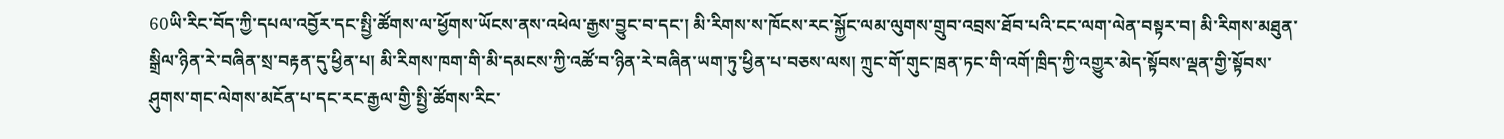60ཡི་རིང་བོད་ཀྱི་དཔལ་འབྱོར་དང་སྤྱི་ཚོགས་ལ་ཕྱོགས་ཡོངས་ནས་འཕེལ་རྒྱས་བྱུང་བ་དང་། མི་རིགས་ས་ཁོངས་རང་སྐྱོང་ལམ་ལུགས་གྲུབ་འབྲས་ཐོབ་པའི་ངང་ལག་ལེན་བསྟར་བ། མི་རིགས་མཐུན་སྒྲིལ་ཉིན་རེ་བཞིན་སྲ་བརྟན་དུ་ཕྱིན་པ། མི་རིགས་ཁག་གི་མི་དམངས་ཀྱི་འཚོ་བ་ཉིན་རེ་བཞིན་ཡག་ཏུ་ཕྱིན་པ་བཅས་ལས། ཀྲུང་གོ་གུང་ཁྲན་ཏང་གི་འགོ་ཁྲིད་ཀྱི་འགྱུར་མེད་སྟོབས་ལྡན་གྱི་སྟོབས་ཤུགས་གང་ལེགས་མངོན་པ་དང་རང་རྒྱལ་གྱི་སྤྱི་ཚོགས་རིང་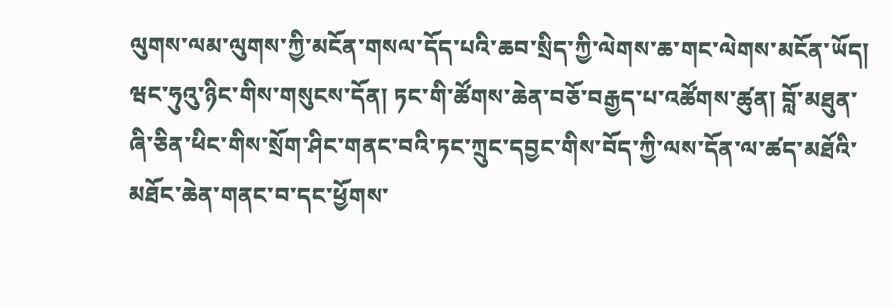ལུགས་ལམ་ལུགས་ཀྱི་མངོན་གསལ་དོད་པའི་ཆབ་སྲིད་ཀྱི་ལེགས་ཆ་གང་ལེགས་མངོན་ཡོད།
ཝང་ཧུའུ་ཉིང་གིས་གསུངས་དོན། ཏང་གི་ཚོགས་ཆེན་བཅོ་བརྒྱད་པ་འཚོགས་ཚུན། བློ་མཐུན་ཞི་ཅིན་ཕིང་གིས་སྲོག་ཤིང་གནང་བའི་ཏང་ཀྲུང་དབྱང་གིས་བོད་ཀྱི་ལས་དོན་ལ་ཚད་མཐོའི་མཐོང་ཆེན་གནང་བ་དང་ཕྱོགས་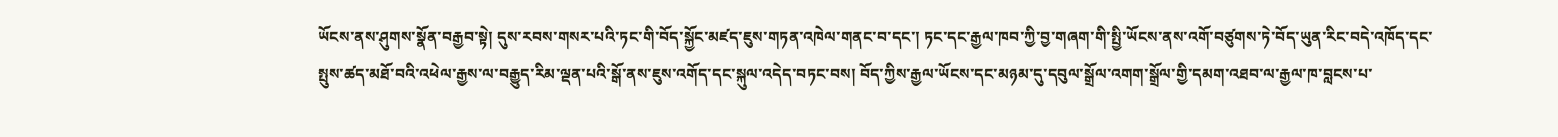ཡོངས་ནས་ཤུགས་སྣོན་བརྒྱབ་སྟེ། དུས་རབས་གསར་པའི་ཏང་གི་བོད་སྐྱོང་མཛད་ཇུས་གཏན་འཁེལ་གནང་བ་དང་། ཏང་དང་རྒྱལ་ཁབ་ཀྱི་བྱ་གཞག་གི་སྤྱི་ཡོངས་ནས་འགོ་བཙུགས་ཏེ་བོད་ཡུན་རིང་བདེ་འཁོད་དང་སྤུས་ཚད་མཐོ་བའི་འཕེལ་རྒྱས་ལ་བརྒྱུད་རིམ་ལྡན་པའི་སྒོ་ནས་ཇུས་འགོད་དང་སྐུལ་འདེད་བཏང་བས། བོད་ཀྱིས་རྒྱལ་ཡོངས་དང་མཉམ་དུ་དབུལ་སྒྲོལ་འགག་སྒྲོལ་གྱི་དམག་འཐབ་ལ་རྒྱལ་ཁ་བླངས་པ་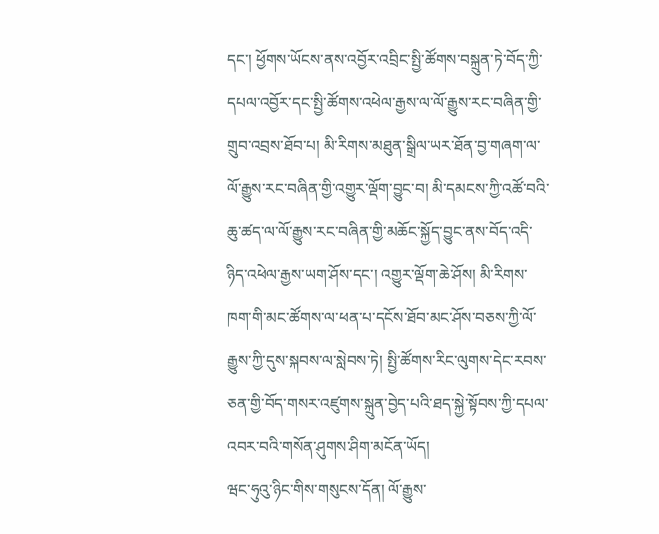དང་། ཕྱོགས་ཡོངས་ནས་འབྱོར་འབྲིང་སྤྱི་ཚོགས་བསྐྲུན་ཏེ་བོད་ཀྱི་དཔལ་འབྱོར་དང་སྤྱི་ཚོགས་འཕེལ་རྒྱས་ལ་ལོ་རྒྱུས་རང་བཞིན་གྱི་གྲུབ་འབྲས་ཐོབ་པ། མི་རིགས་མཐུན་སྒྲིལ་ཡར་ཐོན་བྱ་གཞག་ལ་ལོ་རྒྱུས་རང་བཞིན་གྱི་འགྱུར་ལྡོག་བྱུང་བ། མི་དམངས་ཀྱི་འཚོ་བའི་ཆུ་ཚད་ལ་ལོ་རྒྱུས་རང་བཞིན་གྱི་མཆོང་སྐྱོད་བྱུང་ནས་བོད་འདི་ཉིད་འཕེལ་རྒྱས་ཡག་ཤོས་དང་། འགྱུར་ལྡོག་ཆེ་ཤོས། མི་རིགས་ཁག་གི་མང་ཚོགས་ལ་ཕན་པ་དངོས་ཐོབ་མང་ཤོས་བཅས་ཀྱི་ལོ་རྒྱུས་ཀྱི་དུས་སྐབས་ལ་སླེབས་ཏེ། སྤྱི་ཚོགས་རིང་ལུགས་དེང་རབས་ཅན་གྱི་བོད་གསར་འཛུགས་སྐྲུན་བྱེད་པའི་ཐད་སྐྱེ་སྟོབས་ཀྱི་དཔལ་འབར་བའི་གསོན་ཤུགས་ཤིག་མངོན་ཡོད།
ཝང་ཧུའུ་ཉིང་གིས་གསུངས་དོན། ལོ་རྒྱུས་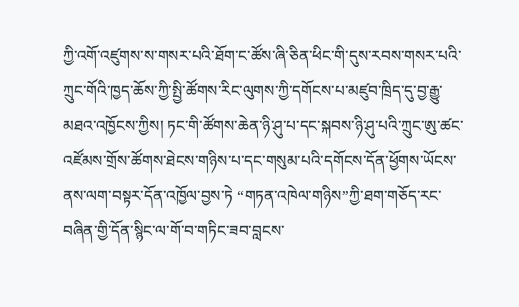ཀྱི་འགོ་འཛུགས་ས་གསར་པའི་ཐོག་ང་ཚོས་ཞི་ཅིན་ཕིང་གི་དུས་རབས་གསར་པའི་ཀྲུང་གོའི་ཁྱད་ཆོས་ཀྱི་སྤྱི་ཚོགས་རིང་ལུགས་ཀྱི་དགོངས་པ་མཛུབ་ཁྲིད་དུ་བྱ་རྒྱུ་མཐའ་འཁྱོངས་ཀྱིས། ཏང་གི་ཚོགས་ཆེན་ཉི་ཤུ་པ་དང་སྐབས་ཉི་ཤུ་པའི་ཀྲུང་ཨུ་ཚང་འཛོམས་གྲོས་ཚོགས་ཐེངས་གཉིས་པ་དང་གསུམ་པའི་དགོངས་དོན་ཕྱོགས་ཡོངས་ནས་ལག་བསྟར་དོན་འཁྱོལ་བྱས་ཏེ “གཏན་འཁེལ་གཉིས”ཀྱི་ཐག་གཅོད་རང་བཞིན་གྱི་དོན་སྙིང་ལ་གོ་བ་གཏིང་ཟབ་བླངས་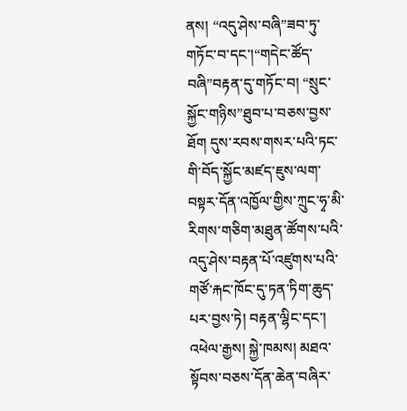ནས། “འདུ་ཤེས་བཞི”ཟབ་ཏུ་གཏོང་བ་དང་།“གདེང་ཚོད་བཞི”བརྟན་དུ་གཏོང་བ། “སྲུང་སྐྱོང་གཉིས”ཐུབ་པ་བཅས་བྱས་ཐོག དུས་རབས་གསར་པའི་ཏང་གི་བོད་སྐྱོང་མཛད་ཇུས་ལག་བསྟར་དོན་འཁྱོལ་གྱིས་ཀྲུང་ཧྭ་མི་རིགས་གཅིག་མཐུན་ཚོགས་པའི་འདུ་ཤེས་བརྟན་པོ་འཛུགས་པའི་གཙོ་རྐང་ཁོང་དུ་ཏན་ཏིག་ཆུད་པར་བྱས་ཏེ། བརྟན་ལྷིང་དང་། འཕེལ་རྒྱས། སྐྱེ་ཁམས། མཐའ་སྟོབས་བཅས་དོན་ཆེན་བཞིར་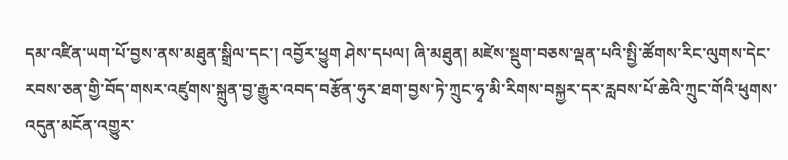དམ་འཛིན་ཡག་པོ་བྱས་ནས་མཐུན་སྒྲིལ་དང་། འབྱོར་ཕྱུག ཤེས་དཔལ། ཞི་མཐུན། མཛེས་སྡུག་བཅས་ལྡན་པའི་སྤྱི་ཚོགས་རིང་ལུགས་དེང་རབས་ཅན་གྱི་བོད་གསར་འཛུགས་སྐྲུན་བྱ་རྒྱུར་འབད་བརྩོན་ཧུར་ཐག་བྱས་ཏེ་ཀྲུང་ཧྭ་མི་རིགས་བསྐྱར་དར་རླབས་པོ་ཆེའི་ཀྲུང་གོའི་ཕུགས་འདུན་མངོན་འགྱུར་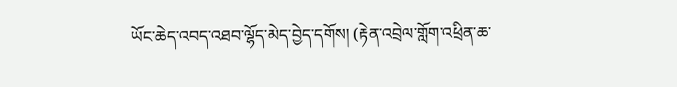ཡོང་ཆེད་འབད་འཐབ་ལྷོད་མེད་བྱེད་དགོས། (རྟེན་འབྲེལ་གློག་འཕྲིན་ཆ་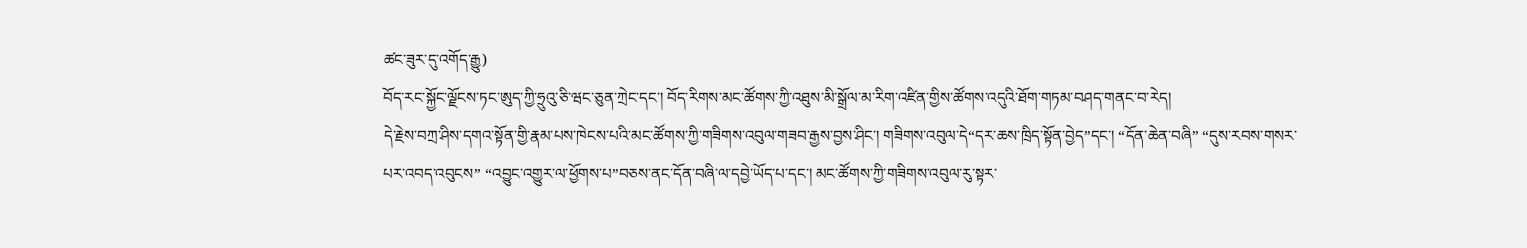ཚང་ཟུར་དུ་འགོད་རྒྱུ)
བོད་རང་སྐྱོང་ལྗོངས་ཏང་ཨུད་ཀྱི་ཧྲུའུ་ཅི་ཝང་ཅུན་ཀྲེང་དང་། བོད་རིགས་མང་ཚོགས་ཀྱི་འཐུས་མི་སྒྲོལ་མ་རིག་འཛིན་གྱིས་ཚོགས་འདུའི་ཐོག་གཏམ་བཤད་གནང་བ་རེད།
དེ་རྗེས་བཀྲ་ཤིས་དགའ་སྟོན་གྱི་རྣམ་པས་ཁེངས་པའི་མང་ཚོགས་ཀྱི་གཟིགས་འབུལ་གཟབ་རྒྱས་བྱས་ཤིང་། གཟིགས་འབུལ་དེ“དར་ཆས་ཁྲིད་སྟོན་བྱེད”དང་། “དོན་ཆེན་བཞི” “དུས་རབས་གསར་པར་འབད་འབུངས” “འབྱུང་འགྱུར་ལ་ཕྱོགས་པ”བཅས་ནང་དོན་བཞི་ལ་དབྱེ་ཡོད་པ་དང་། མང་ཚོགས་ཀྱི་གཟིགས་འབུལ་རུ་སྟར་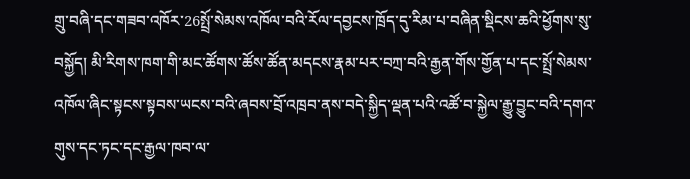གྲུ་བཞི་དང་གཟབ་འཁོར་26སྤྲོ་སེམས་འཁོལ་བའི་རོལ་དབྱངས་ཁྲོད་དུ་རིམ་པ་བཞིན་སྡིངས་ཆའི་ཕྱོགས་སུ་བསྐྱོད། མི་རིགས་ཁག་གི་མང་ཚོགས་ཚོས་ཚོན་མདངས་རྣམ་པར་བཀྲ་བའི་རྒྱན་གོས་གྱོན་པ་དང་སྤྲོ་སེམས་འཁོལ་ཞིང་སྟངས་སྟབས་ཡངས་བའི་ཞབས་བྲོ་འཁྲབ་ནས་བདེ་སྐྱིད་ལྡན་པའི་འཚོ་བ་སྐྱེལ་རྒྱུ་བྱུང་བའི་དགའ་གུས་དང་ཏང་དང་རྒྱལ་ཁབ་ལ་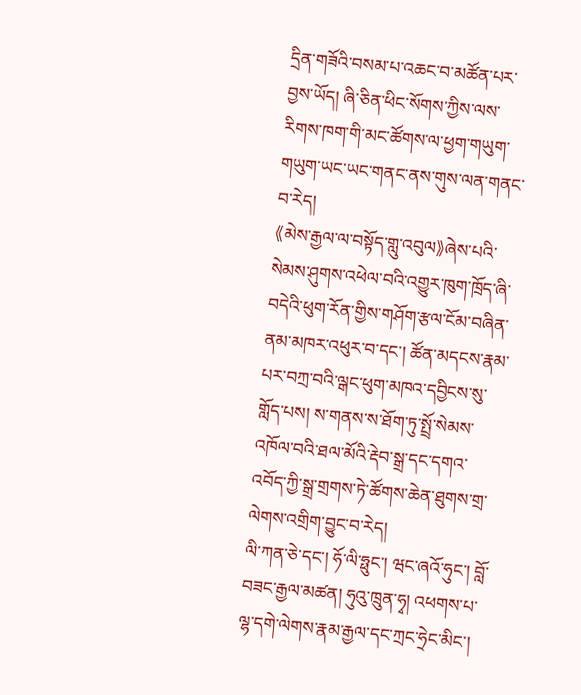དྲིན་གཟོའི་བསམ་པ་འཆང་བ་མཚོན་པར་བྱས་ཡོད། ཞི་ཅིན་ཕིང་སོགས་ཀྱིས་ལས་རིགས་ཁག་གི་མང་ཚོགས་ལ་ཕྱག་གཡུག་གཡུག་ཡང་ཡང་གནང་ནས་གུས་ལན་གནང་བ་རེད།
《མེས་རྒྱལ་ལ་བསྟོད་གླུ་འབུལ》ཞེས་པའི་སེམས་ཤུགས་འཕེལ་བའི་འགྱུར་ཁུག་ཁྲོད་ཞི་བདེའི་ཕུག་རོན་གྱིས་གཤོག་རྩལ་ངོམ་བཞིན་ནམ་མཁར་འཕུར་བ་དང་། ཚོན་མདངས་རྣམ་པར་བཀྲ་བའི་ལྒང་ཕུག་མཁའ་དབྱིངས་སུ་གློད་པས། ས་གནས་ས་ཐོག་ཏུ་སྤྲོ་སེམས་འཁོལ་བའི་ཐལ་མོའི་རྡེབ་སྒྲ་དང་དགའ་འབོད་ཀྱི་སྒྲ་གྲགས་ཏེ་ཚོགས་ཆེན་ཐུགས་གྲ་ལེགས་འགྲིག་བྱུང་བ་རེད།
ལི་ཀན་ཅེ་དང་། ཧོ་ལི་ཧྥུང་། ཝང་ཞའོ་ཧུང་། བློ་བཟང་རྒྱལ་མཚན། ཧུའུ་ཁྲུན་ཧྭ། འཕགས་པ་ལྷ་དགེ་ལེགས་རྣམ་རྒྱལ་དང་ཀྲང་ཧྲེང་མིང་།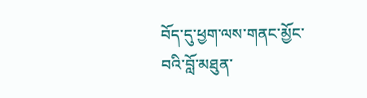བོད་དུ་ཕྱག་ལས་གནང་མྱོང་བའི་བློ་མཐུན་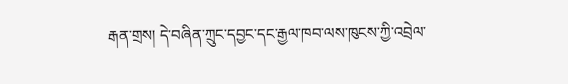རྒན་གྲས། དེ་བཞིན་ཀྲུང་དབྱང་དང་རྒྱལ་ཁབ་ལས་ཁུངས་ཀྱི་འབྲེལ་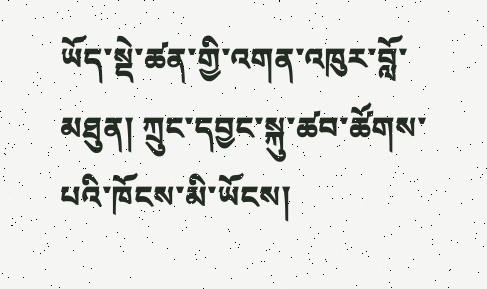ཡོད་སྡེ་ཚན་གྱི་འགན་འཁུར་བློ་མཐུན། ཀྲུང་དབྱང་སྐུ་ཚབ་ཚོགས་པའི་ཁོངས་མི་ཡོངས།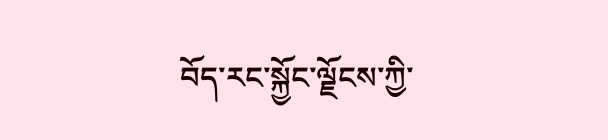བོད་རང་སྐྱོང་ལྗོངས་ཀྱི་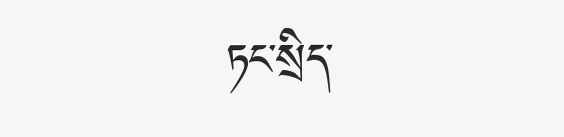ཏང་སྲིད་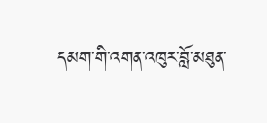དམག་གི་འགན་འཁུར་བློ་མཐུན་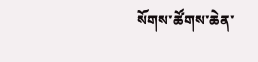སོགས་ཚོགས་ཆེན་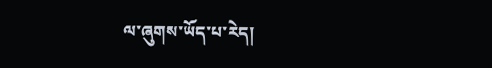ལ་ཞུགས་ཡོད་པ་རེད།